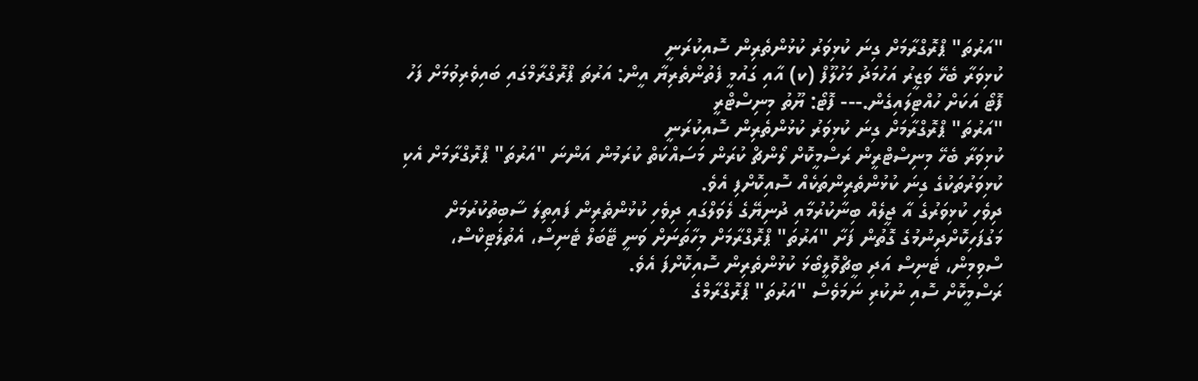"އަރުތަ" ޕްރޮގްރާމަށް ގިނަ ކުޅިވަރު ކުޅުންތެރިން ސޮއިކުރަނީ
ކުޅިވަރާ ބެހޭ ވަޒީރު އަހުމަދު މަހުލޫފް (ކ) އާއި ގައުމީ ފެތުންތެރިޔާ އީން: އަރުތަ ޕްރޮގްރާމްގައި ބައިވެރިވުމަށް ފަހު ފޮޓޯ އަކަށް ހުއްޓިލައިގެން.--- ފޮޓޯ: ޔޫތު މިނިސްޓްރީ
"އަރުތަ" ޕްރޮގްރާމަށް ގިނަ ކުޅިވަރު ކުޅުންތެރިން ސޮއިކުރަނީ
ކުޅިވަރާ ބެހޭ މިނިސްޓްރީން ރަސްމީކޮށް ލޯންޗް ކުރަން މަސައްކަތް ކުރަމުން އަންނަ "އަރުތަ" ޕްރޮގްރާމަށް އެކި ކުޅިވަރުތަކުގެ ގިނަ ކުޅުންތެރިންތަކެއް ސޮއިކޮށްފި އެވެ.
ދިވެހި ކުޅިވަރުގެ އާ ޖީލެއް ބިނާކުރުމާއި ދުނިޔޭގެ ލެވަލްގައި ދިވެހި ކުޅުންތެރިން ފައިތިލަ ސާބިތުކުރުމަށް މަގުފަހިކޮށްދިނުމުގެ ގޮތުން ފަށާ "އަރުތަ" ޕްރޮގްރާމަށް މިހާތަނަށް ވަނީ ޓޭބަލް ޓެނިސް، އެތުލެޓިކްސް، ސްވިމިން، ޓެނިސް އަދި ބީޗްވޮލީބޯޅަ ކުޅުންތެރިން ސޮއިކޮށްފަ އެވެ.
ރަސްމީކޮށް ސޮއި ނުކުރި ނަމަވެސް "އަރުތަ" ޕްރޮގްރާމްގެ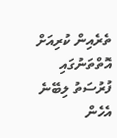ތެރެއިން ކުރިއަށް އޮތްތަނުގައި ފުރުސަތު ލިބޭނެ އެހެން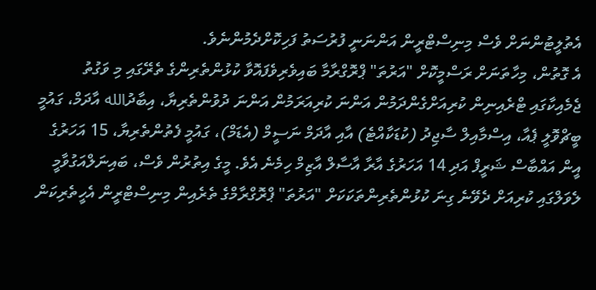އެތުލީޓުންނަށް ވެސް މިނިސްޓްރީން އަންނަނީ ފުރުސަތު ފަހިކޮށްދެމުންނެވެ.
އެ ގޮތުން، މިހާތަނަށް ރަސްމީކޮށް "އަރުތަ" ޕްރޮގްރާމާ ބައިވެރިވެފައޮވާ ކުޅުންތެރިންގެ ތެރޭގައި މި ވަގުތު ޖެމެއިކާގައި ޓްރެއިނިން ކުރިއަށްގެންދަމުން އަންނަ ކުރިއަރަމުން އަންނަ ދުވުންތެރިޔާ، އިބާދުالله އާދަމް، ގައުމީ ބީޗްވޮލީ ޕެއާ، އިސްމާއިލް ސާޖިދު (ކުޑަކާއްޓެ) އާއި އާދަމް ނަސީމް (އެޑަމް)، ގައުމީ ފެތުންތެރިޔާ، 15 އަހަރުގެ އީން އައްބާސް ޝަރީފް އަދި 14 އަހަރުގެ އާރާ އާސާލް އާޒިމް ހިމެނެ އެވެ. މީގެ އިތުރުން ވެސް، ބައިނަލްއަގުވާމީ ލެވަލްގައި ކުރިއަށް ދެވޭނެ ގިނަ ކުޅުންތެރިންތަކަކަށް "އަރުތަ" ޕްރޮގްރާމްގެ ތެރެއިން މިނިސްޓްރީން އެހީތެރިކަން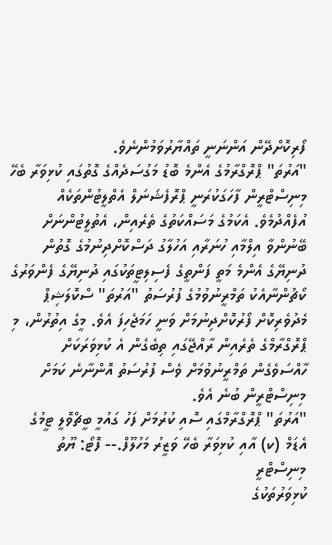ފޯރިކޮށްދޭން އަންނަނީ ތައްޔާރުވަމުންނެވެ.
"އަރުތަ" ޕްރޮގްރާމުގެ އެންމެ ބޮޑު މަގުސަދެއްގެ ގޮތުގައި ކުޅިވަރާ ބެހޭ މިނިސްޓްރީން ފާހަގަކުރަނީ ޕްރޮފެޝަނަލް އެތްލީޓުންތަކެއް އުފެއްދުމެވެ. އެކަމުގެ މަސައްކަތުގެ ތެރެއިން، އެތުލީޓުންނަށް ބޭނުންވާ އިލްމާއި ހުނަރާއި އަހުލާގު ދަސްކޮށްދިނުމުގެ ގޮތުން ދުނިޔޭގެ އެންމެ މަތީ ފަންތީގެ ފެސިލިޓީތަކުގައި ދުނިޔޭގެ ފެންވަރުގެ ކޯޗުންނާއެކު ތަމްރީނުވުމުގެ ފުރުސަތު "އަރުތަ" ސްކޮލަޝިޕް މެދުވެރިކޮށް ފޯރުކޮށްދިނުމަށް ވަނީ ހަމަޖެހިފަ އެވެ. މީގެ އިތުރުން، މި ޕްރޮގްރާމްގެ ތެރެއިން ރާއްޖޭގައި ތިބެގެން އެ ކުޅިވަރަކަށް ހާއްސަވެގެން ތަމްރީނުވުމަށް ވެސް ފުރުސަތު އޮންނާނެ ކަމަށް މިނިސްޓްރީން ބުނެ އެވެ.
"އަރުތަ" ޕްރޮގްރާމްގައި ސޮއި ކުރުމަށް ފަހު ގައުމީ ބީޗްވޮލީ ޓީމުގެ އެޑަމް (ކ) އާއި ކުޅިވަރާ ބެހޭ ވަޒީރު މަހުލޫފް.-- ފޮޓޯ: ޔޫތު މިނިސްޓްރީ
ކުޅިވަރުތަކުގެ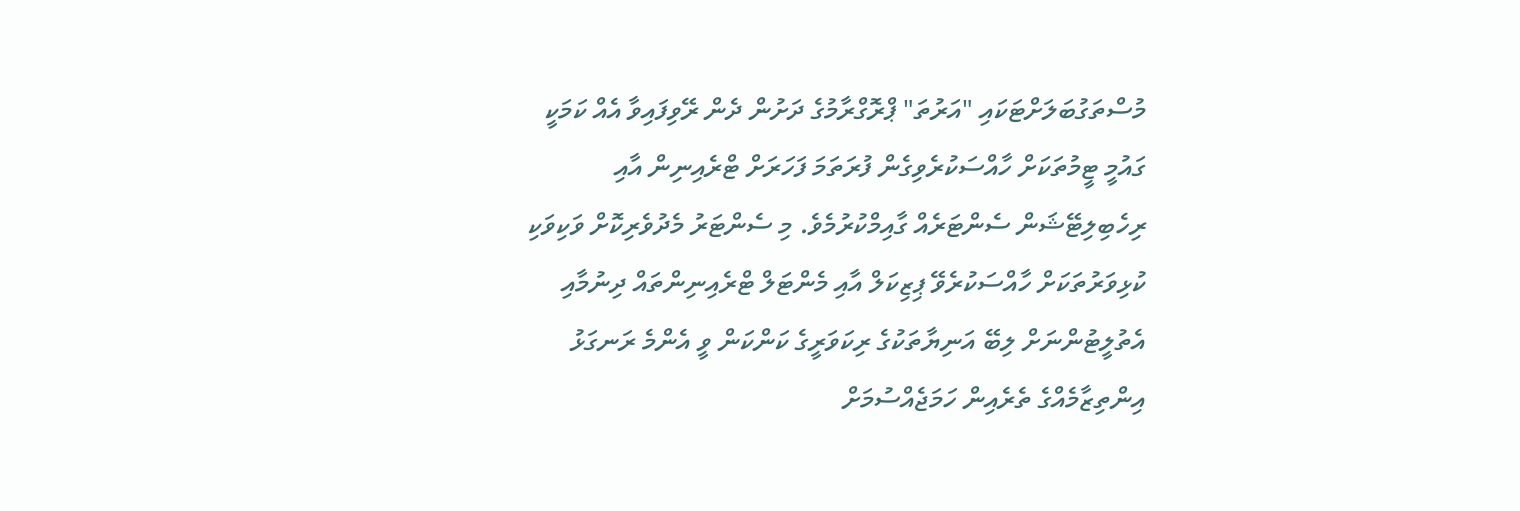މުސްތަގުބަލަށްޓަކައި "އަރުތަ" ޕްރޮގްރާމުގެ ދަށުން ދެން ރޭވިފައިވާ އެއް ކަމަކީ ގައުމީ ޓީމުތަކަށް ހާއްސަކުރެވިގެން ފުރަތަމަ ފަހަރަށް ޓްރެއިނިން އާއި ރިހެބިލިޓޭޝަން ސެންޓަރެއް ގާއިމްކުރުމެވެ. މި ސެންޓަރު މެދުވެރިކޮށް ވަކިވަކި ކުޅިވަރުތަކަށް ހާއްސަކުރެވޭ ޕިޒިކަލް އާއި މެންޓަލް ޓްރެއިނިންތައް ދިނުމާއި އެތުލީޓުންނަށް ލިބޭ އަނިޔާތަކުގެ ރިކަވަރީގެ ކަންކަން ވީ އެންމެ ރަނގަޅު އިންތިޒާމެއްގެ ތެރެއިން ހަމަޖެއްސުމަށް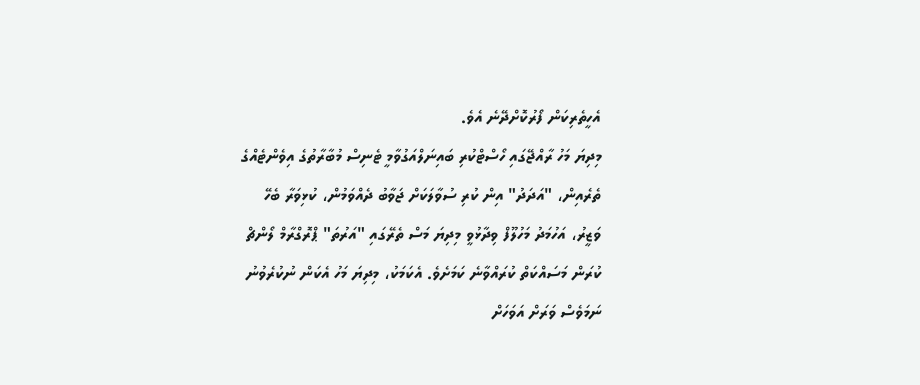އެހީތެރިކަން ފޯރުކޮށްދޭނެ އެވެ.
މިދިޔަ މަހު ރާއްޖޭގައި ހޯސްޓްކުރި ބައިނަލްއަގުވާމީ ޓެނިސް މުބާރާތުގެ އިވެންޓެއްގެ ތެރެއިން، "އަދަދު" އިން ކުރި ސުވާލަކަށް ޖަވާބު ދެއްވަމުން، ކުޅިވަރާ ބެހޭ ވަޒީރު، އަހުމަދު މަހުލޫފް ވިދާޅުވީ މިދިޔަ މަސް ތެރޭގައި "އަރުތަ" ޕްރޮގްރާމް ލޯންޗް ކުރަން މަސައްކަތް ކުރައްވާނެ ކަމަށެވެ. އެކަމަކު، މިދިޔަ މަހު އެކަން ނުކުރެވުނު ނަމަވެސް ވަރަށް އަވަހަށް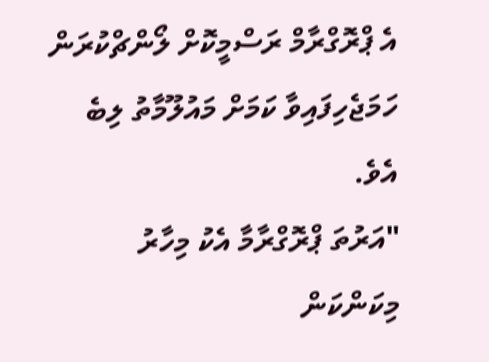އެ ޕްރޮގްރާމް ރަސްމީކޮށް ލޯންޗްކުރަން ހަމަޖެހިފައިވާ ކަމަށް މައުލޫމާތު ލިބެ އެވެ.
"އަރުތަ ޕްރޮގްރާމާ އެކު މިހާރު މިކަންކަން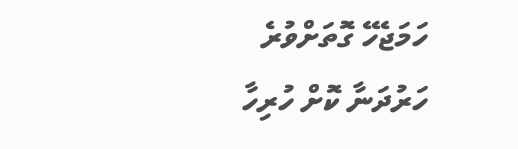ހަމަޖެހޭ ގޮތަށްވުރެ ހަރުދަނާ ކޮށް ހުރިހާ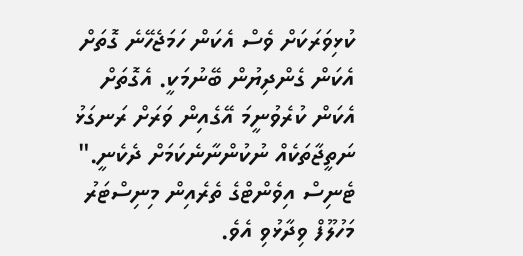ކުޅިވަރަކަށް ވެސް އެކަން ހަމަޖެހޭނެ ގޮތަށް އެކަން ގެންދިޔުން ބޭނުމަކީ. އެގޮތަށް އެކަން ކުރެވުނީމަ އޭގެއިން ވަރަށް ރަނގަޅު ނަތީޖާތަކެއް ނުކުންނާނެކަމަށް ދެކެނީ." ޓެނިސް އިވެންޓްގެ ތެރެއިން މިނިސްޓަރު މަހުލޫފް ވިދާޅުވި އެވެ.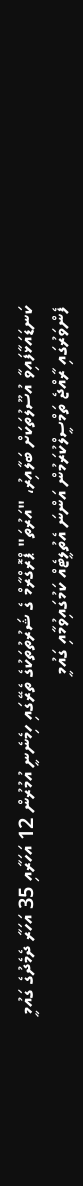ކަނޑައަޅާފައިވާ އުސޫލުތަކަށް ބަލާއިރު، "އަރުތަ" ޕްރޮގްރާމް ގެ ޝަރުތުތަކުގެ ތެރޭގައި ހިމެނެނީ އުމުރުން 12 އަހަރާއި 35 އަހަރާ ދެމެދުގެ ގައުމީ ފެންވަރުގައި ރާއްޖެ ތަމްސީލްކުރަމުން އަންނަ އެތުލީޓެއް ކަމުގައިވުމާއި ގައުމީ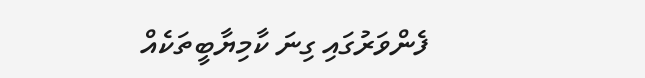ފެންވަރުގައި ގިނަ ކާމިޔާބީތަކެއް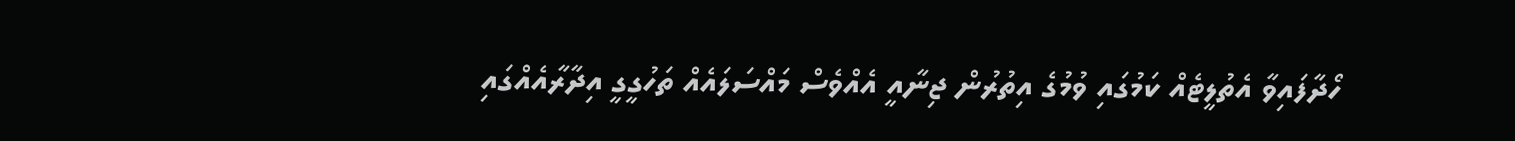ހޯދާފައިވާ އެތުލީޓެއް ކަމުގައި ވުމުގެ އިތުރުން ޖިނާއީ އެއްވެސް މައްސަލައެއް ތަހުގީގީ އިދާރާއެއްގައި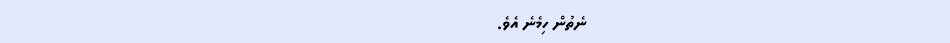ނެތުން ހިމެނެ އެވެ.